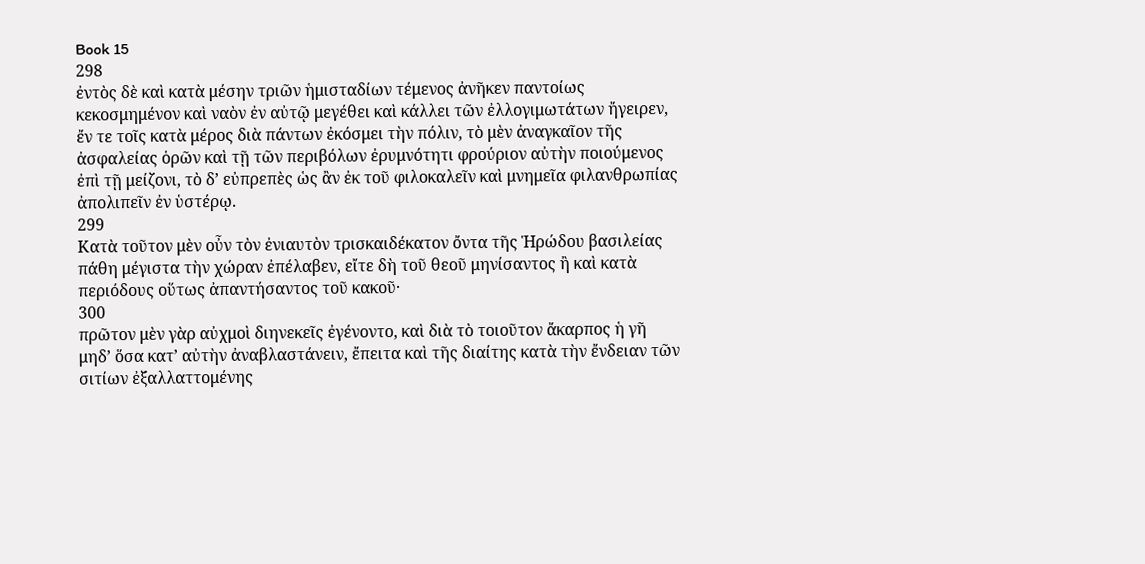Book 15
298
ἐντὸς δὲ καὶ κατὰ μέσην τριῶν ἡμισταδίων τέμενος ἀνῆκεν παντοίως κεκοσμημένον καὶ ναὸν ἐν αὐτῷ μεγέθει καὶ κάλλει τῶν ἐλλογιμωτάτων ἤγειρεν, ἔν τε τοῖς κατὰ μέρος διὰ πάντων ἐκόσμει τὴν πόλιν, τὸ μὲν ἀναγκαῖον τῆς ἀσφαλείας ὁρῶν καὶ τῇ τῶν περιβόλων ἐρυμνότητι φρούριον αὐτὴν ποιούμενος ἐπὶ τῇ μείζονι, τὸ δʼ εὐπρεπὲς ὡς ἂν ἐκ τοῦ φιλοκαλεῖν καὶ μνημεῖα φιλανθρωπίας ἀπολιπεῖν ἐν ὑστέρῳ.
299
Κατὰ τοῦτον μὲν οὖν τὸν ἐνιαυτὸν τρισκαιδέκατον ὄντα τῆς Ἡρώδου βασιλείας πάθη μέγιστα τὴν χώραν ἐπέλαβεν, εἴτε δὴ τοῦ θεοῦ μηνίσαντος ἢ καὶ κατὰ περιόδους οὕτως ἀπαντήσαντος τοῦ κακοῦ·
300
πρῶτον μὲν γὰρ αὐχμοὶ διηνεκεῖς ἐγένοντο, καὶ διὰ τὸ τοιοῦτον ἄκαρπος ἡ γῆ μηδʼ ὅσα κατʼ αὐτὴν ἀναβλαστάνειν, ἔπειτα καὶ τῆς διαίτης κατὰ τὴν ἔνδειαν τῶν σιτίων ἐξαλλαττομένης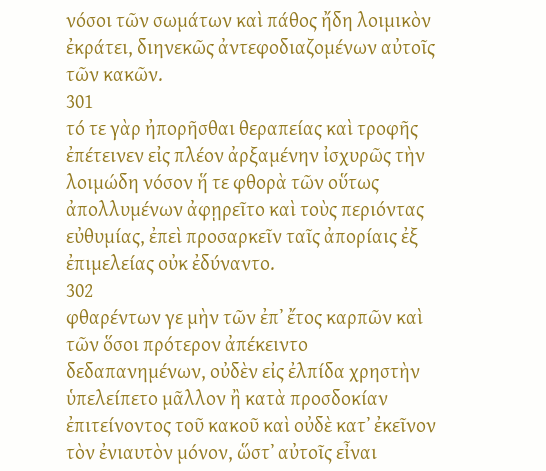νόσοι τῶν σωμάτων καὶ πάθος ἤδη λοιμικὸν ἐκράτει, διηνεκῶς ἀντεφοδιαζομένων αὐτοῖς τῶν κακῶν.
301
τό τε γὰρ ἠπορῆσθαι θεραπείας καὶ τροφῆς ἐπέτεινεν εἰς πλέον ἀρξαμένην ἰσχυρῶς τὴν λοιμώδη νόσον ἥ τε φθορὰ τῶν οὕτως ἀπολλυμένων ἀφῃρεῖτο καὶ τοὺς περιόντας εὐθυμίας, ἐπεὶ προσαρκεῖν ταῖς ἀπορίαις ἐξ ἐπιμελείας οὐκ ἐδύναντο.
302
φθαρέντων γε μὴν τῶν ἐπʼ ἔτος καρπῶν καὶ τῶν ὅσοι πρότερον ἀπέκειντο δεδαπανημένων, οὐδὲν εἰς ἐλπίδα χρηστὴν ὑπελείπετο μᾶλλον ἢ κατὰ προσδοκίαν ἐπιτείνοντος τοῦ κακοῦ καὶ οὐδὲ κατʼ ἐκεῖνον τὸν ἐνιαυτὸν μόνον, ὥστʼ αὐτοῖς εἶναι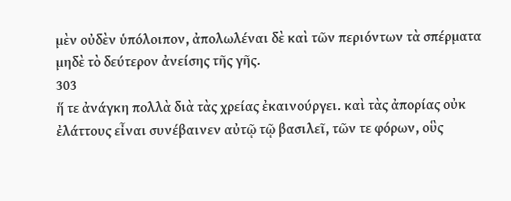μὲν οὐδὲν ὑπόλοιπον, ἀπολωλέναι δὲ καὶ τῶν περιόντων τὰ σπέρματα μηδὲ τὸ δεύτερον ἀνείσης τῆς γῆς.
303
ἥ τε ἀνάγκη πολλὰ διὰ τὰς χρείας ἐκαινούργει. καὶ τὰς ἀπορίας οὐκ ἐλάττους εἶναι συνέβαινεν αὐτῷ τῷ βασιλεῖ, τῶν τε φόρων, οὓς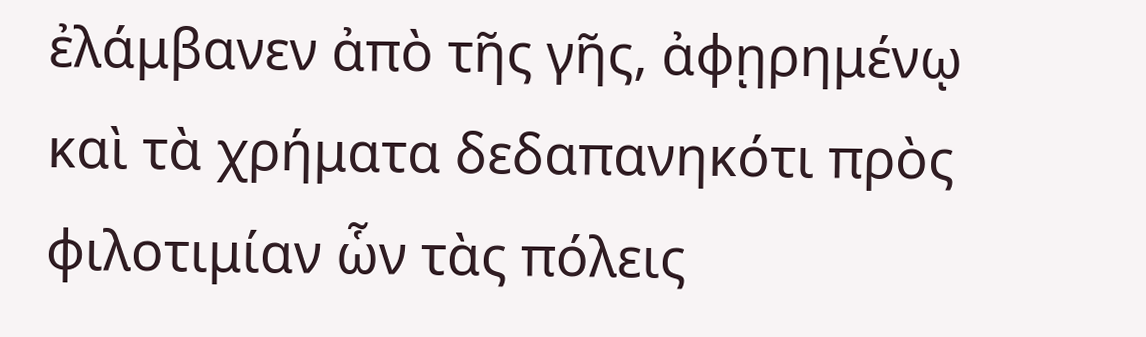ἐλάμβανεν ἀπὸ τῆς γῆς, ἀφῃρημένῳ καὶ τὰ χρήματα δεδαπανηκότι πρὸς φιλοτιμίαν ὧν τὰς πόλεις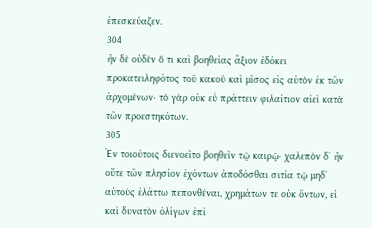ἐπεσκεύαζεν.
304
ἦν δὲ οὐδὲν ὅ τι καὶ βοηθείας ἄξιον ἐδόκει προκατειληφότος τοῦ κακοῦ καὶ μῖσος εἰς αὐτὸν ἐκ τῶν ἀρχομένων· τὸ γὰρ οὐκ εὖ πράττειν φιλαίτιον αἰεὶ κατὰ τῶν προεστηκότων.
305
Ἐν τοιούτοις διενοεῖτο βοηθεῖν τῷ καιρῷ· χαλεπὸν δʼ ἦν οὔτε τῶν πλησίον ἐχόντων ἀποδόσθαι σιτία τῷ μηδʼ αὐτοὺς ἐλάττω πεπονθέναι, χρημάτων τε οὐκ ὄντων, εἰ καὶ δυνατὸν ὀλίγων ἐπὶ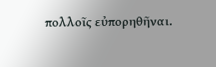πολλοῖς εὐπορηθῆναι.